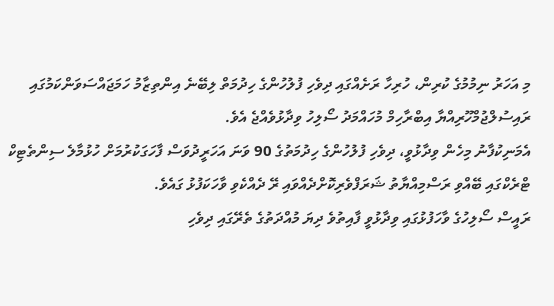މި އަހަރު ނިމުމުގެ ކުރިން، ހުރިހާ ރަށެއްގައި ދިވެހި ފުލުހުންގެ ހިދުމަތް ލިބޭނެ އިންތިޒާމު ހަމަޖައްސަވަންކަމުގައި ރައިސުލްޖުމްހޫރިއްޔާ އިބްރާހިމް މުހައްމަދު ސޯލިހު ވިދާޅުވެއްޖެ އެވެ.
އެމަނިކުފާނު މިހެން ވިދާޅުވީ، ދިވެހި ފުލުހުންގެ ހިދުމަތުގެ 90 ވަނަ އަހަރީދުވަސް ފާހަގަކުރުމަށް ހުޅުމާލެ ސިންތެޓިކް ޓްރެކްގައި ބޭއްވި ރަސްމިއްޔާތު ޝަރަފްވެރިކޮށްދެއްވައި ރޭ ދެއްކެވި ވާހަކަފުޅު ގައެވެ.
ރައީސް ސޯލިހުގެ ވާހަފުޅުގައި ވިދާޅުވީ ފާއިތުވެ ދިޔަ މުއްދަތުގެ ތެރޭގައި ދިވެހި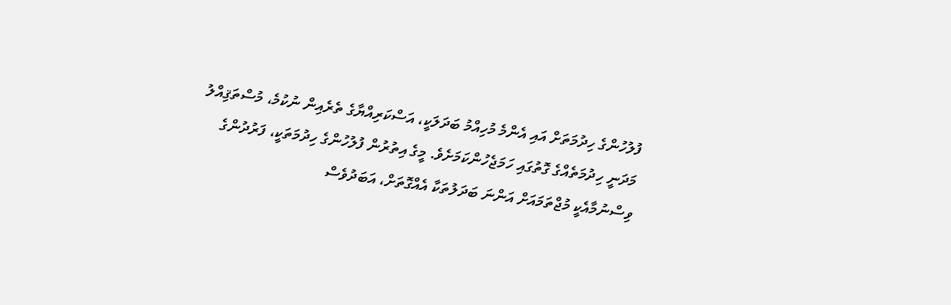ފުލުހުންގެ ހިދުމަތަށް އައި އެންމެ މުހިއްމު ބަދަލަކީ، އަސްކަރިއްޔާގެ ތެރެއިން ނުކުމެ، މުސްތަޤިއްލު މަދަނީ ހިދުމަތެއްގެ ގޮތުގައި ހަމަޖެހުންކަމަށެވެ. މީގެ އިތުރުން ފުލުހުންގެ ހިދުމަތަކީ، ފަރުދުންގެ ވިސްނުމާއެކީ މުޖްތަމައަށް އަންނަ ބަދަލުތަކާ އެއްގޮތަށް، އަބަދުވެސް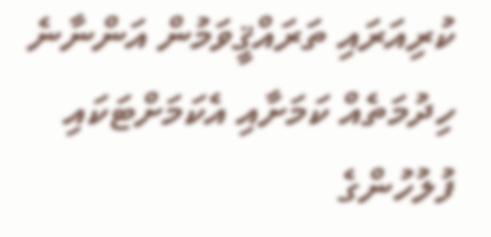ކުރިއަރައި ތަރައްޤީވަމުން އަންނާނެ ހިދުމަތެއް ކަމަށާއި އެކަމަށްޓަކައި ފުލުހުންގެ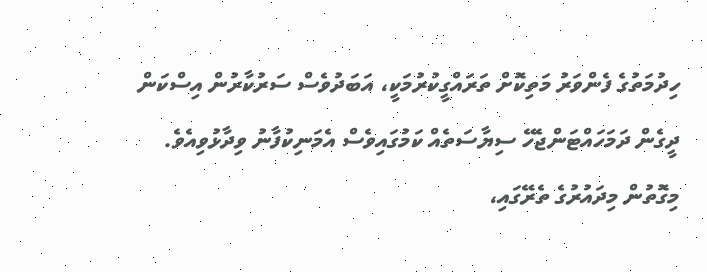ހިދުމަތުގެ ފެންވަރު މަތިކޮށް ތަރައްގީކުރުމަކީ، އަބަދުވެސް ސަރުކާރުން އިސްކަން ދީގެން ދަމަހައްޓަންޖެހޭ ސިޔާސަތެއް ކަމުގައިވެސް އެމަނިކުފާނު ވިދާޅުވިއެވެ.
މިގޮތުން މިދައުރުގެ ތެރޭގައި،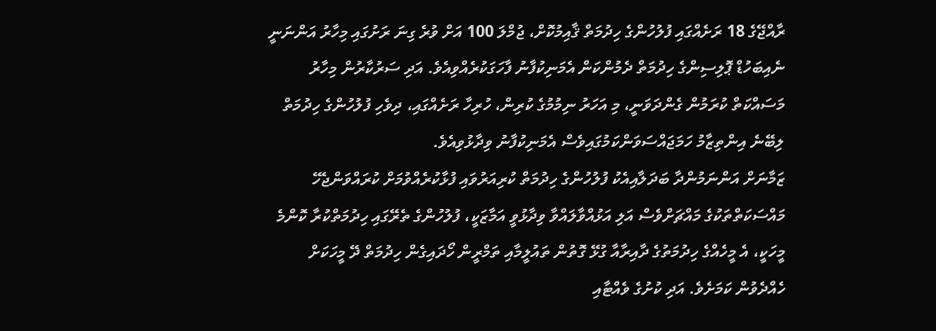ރާއްޖޭގެ 18 ރަށެއްގައި ފުލުހުންގެ ހިދުމަތް ޤާއިމުކޮށް، ޖުމްލަ 100 އަށް ވުރެ ގިނަ ރަށުގައި މިހާރު އަންނަނީ ނެއިބަހުޑް ޕޮލިސިންގެ ހިދުމަތް ދެމުންކަން އެމަނިކުފާނު ފާހަގަކުރެއްވިއެވެ. އަދި ސަރުކާރުން މިހާރު މަސައްކަތް ކުރަމުން ގެންދަވަނީ، މި އަހަރު ނިމުމުގެ ކުރިން، ހުރިހާ ރަށެއްގައި، ދިވެހި ފުލުހުންގެ ހިދުމަތް ލިބޭނެ އިންތިޒާމު ހަމަޖައްސަވަންކަމުގައިވެސް އެމަނިކުފާނު ވިދާޅުވިއެވެ.
ޒަމާނަށް އަންނަމުންދާ ބަދަލާއިއެކު ފުލުހުންގެ ހިދުމަތް ކުރިއަރުވައި ފުޅާކުރެއްވުމަށް ކުރައްވަންޖެހޭ މައްސަކަތްތަކުގެ މައްޗަށްވެސް އަލި އަޅުއްވާލައްވާ ވިދާޅުވީ އަމާޒަކީ، ފުލުހުންގެ ތެރޭގައި ހިދުމަތްކުރާ ކޮންމެ މީހަކީ، އެ މީހެއްގެ ހިދުމަތުގެ ދާއިރާއާ ގުޅޭ ގޮތުން ތައުލީމާއި ތަމްރީން ހޯދައިގެން ހިދުމަތް ދޭ މީހަކަށް ހެއްދެވުން ކަމަށެވެ. އަދި ކުށުގެ ވެއްޓާއި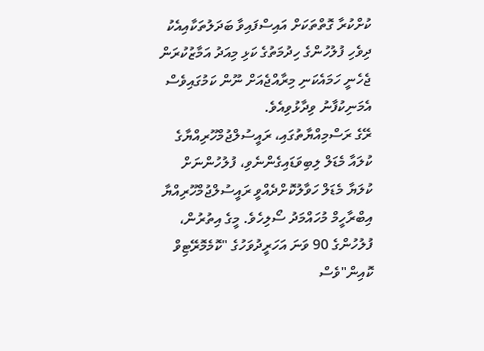ކުށްކުރާ ގޮތްތަކަށް އައިސްފައިވާ ބަދަލުތަކާއިއެކު ދިވެހި ފުލުހުންގެ ހިދުމަތުގެ ކަޅި މިއަދު އަމާޒުކުރަން ޖެހެނީ ހަމައެކަނި މިރާއްޖެއަށް ނޫން ކަމުގައިވެސް އެމަނިކުފާނު ވިދާޅުވިއެވެ.
ރޭގެ ރަސްމިއްޔާތުގައި، ރައީސުލްޖުމްހޫރިއްޔާގެ ކުލައާ މެޑަލް ލިބިވަޑައިގެންނެވި، ފުލުހުންނަށް ކުލަޔާ މެޑަލް ހަވާލުކޮށްދެއްވީ ރައީސުލްޖުމްހޫރިއްޔާ އިބްރާހީމް މުހައްމަދު ސޯލިހެވެ. މީގެ އިތުރުން، ފުލުހުންގެ 90 ވަނަ އަހަރީދުވަހުގެ "ކޮމެމޮރޭޓިވް ކޮއިން"ވެސް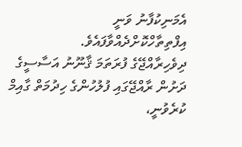އެމަނިކުފާނު ވަނީ އިފްތިތާހްކޮށްދެއްވާފައެވެ.
ދިވެހިރާއްޖޭގެ ފުރަތަމަ ޤާނޫނު އަސާސީގެ ދަށުން ރާއްޖޭގައި ފުލުހުންގެ ހިދުމަތް ގާއިމް ކުރެވުނީ،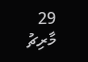29 މާރިޗު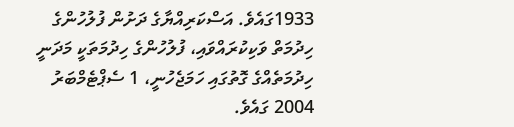1933ގައެވެ. އަސްކަރިއްޔާގެ ދަށުން ފުލުހުންގެ ހިދުމަތް ވަކިކުރައްވައި، ފުލުހުންގެ ހިދުމަތަކީ މަދަނީ ހިދުމަތެއްގެ ގޮތުގައި ހަމަޖެހުނީ، 1 ސެޕްޓެމްބަރު 2004 ގައެވެ.